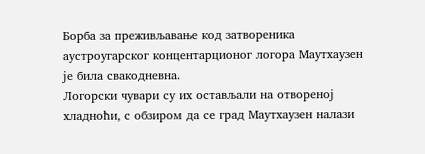Борба за преживљавање код затвореника аустроугарског концентарционог логора Маутхаузен је била свакодневна.
Логорски чувари су их остављали на отвореној хладноћи, с обзиром да се град Маутхаузен налази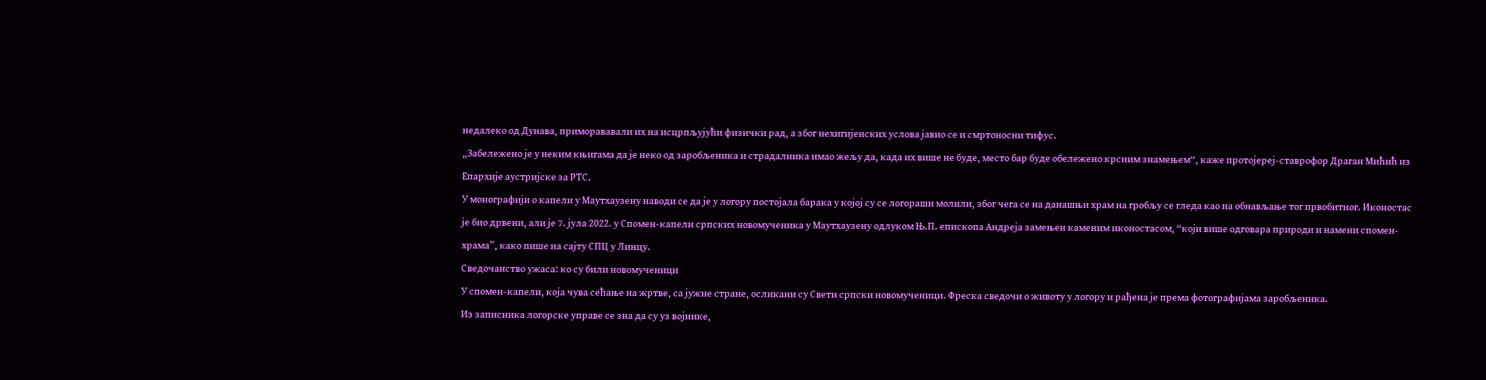недалеко од Дунава, приморававали их на исцрпљујући физички рад, а због нехигијенских услова јавио се и смртоносни тифус.
„Забележено је у неким књигама да је неко од заробљеника и страдалника имао жељу да, када их више не буде, место бар буде обележено крсним знамењем“, каже протојереј-ставрофор Драган Мићић из Епархије аустријске за РТС.
У монографији о капели у Маутхаузену наводи се да је у логору постојала барака у којој су се логораши молили, због чега се на данашњи храм на гробљу се гледа као на обнављање тог првобитног. Иконостас је био дрвени, али је 7. јула 2022. у Спомен-капели српских новомученика у Маутхаузену одлуком Њ.П. епископа Андреја замењен каменим иконостасом, “који више одговара природи и намени спомен-храма”, како пише на сајту СПЦ у Линцу.
Сведочанство ужаса: ко су били новомученици
У спомен-капели, која чува сећање на жртве, са јужне стране, осликани су Свети српски новомученици. Фреска сведочи о животу у логору и рађена је према фотографијама заробљеника.
Из записника логорске управе се зна да су уз војнике,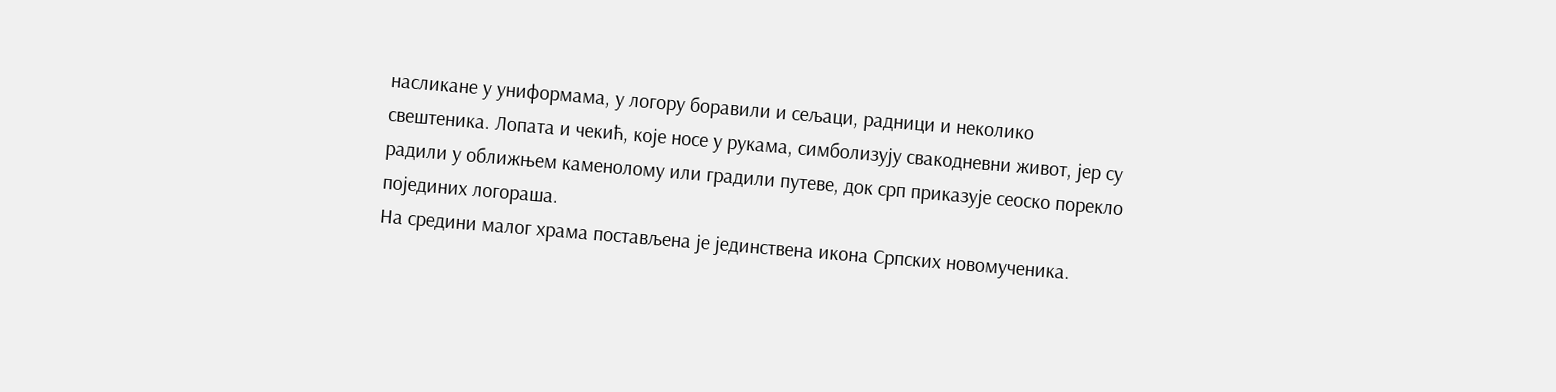насликане у униформама, у логору боравили и сељаци, радници и неколико свештеника. Лопата и чекић, које носе у рукама, симболизују свакодневни живот, јер су радили у оближњем каменолому или градили путеве, док срп приказује сеоско порекло појединих логораша.
На средини малог храма постављена је јединствена икона Српских новомученика.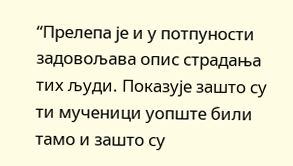“Прелепа је и у потпуности задовољава опис страдања тих људи. Показује зашто су ти мученици уопште били тамо и зашто су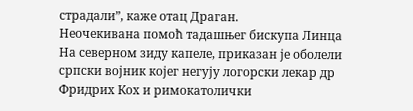страдали”, каже отац Драган.
Неочекивана помоћ тадашњег бискупа Линца
На северном зиду капеле, приказан је оболели српски војник којег негују логорски лекар др Фридрих Кох и римокатолички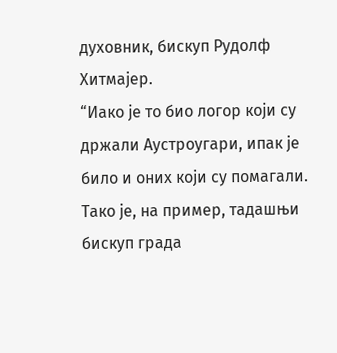духовник, бискуп Рудолф Хитмајер.
“Иако је то био логор који су држали Аустроугари, ипак је било и оних који су помагали. Тако је, на пример, тадашњи бискуп града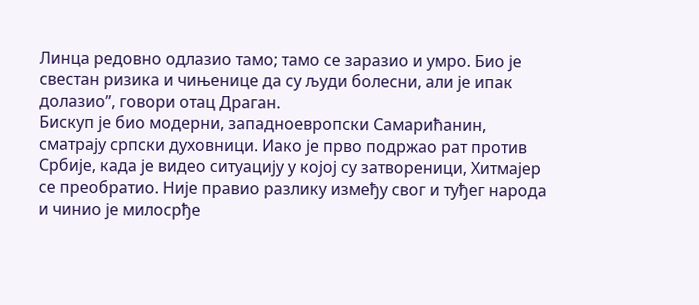Линца редовно одлазио тамо; тамо се заразио и умро. Био је свестан ризика и чињенице да су људи болесни, али је ипак долазио”, говори отац Драган.
Бискуп је био модерни, западноевропски Самарићанин, сматрају српски духовници. Иако је прво подржао рат против Србије, када је видео ситуацију у којој су затвореници, Хитмајер се преобратио. Није правио разлику између свог и туђег народа и чинио је милосрђе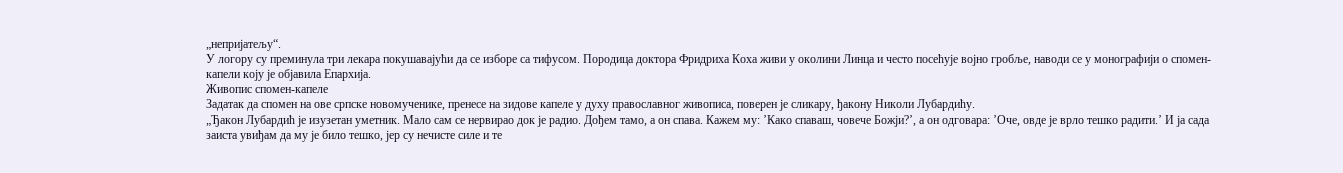„непријатељу“.
У логору су преминула три лекара покушавајући да се изборе са тифусом. Породица доктора Фридриха Коха живи у околини Линца и често посећује војно гробље, наводи се у монографији о спомен-капели коју је објавила Епархија.
Живопис спомен-капеле
Задатак да спомен на ове српске новомученике, пренесе на зидове капеле у духу православног живописа, поверен је сликару, ђакону Николи Лубардићу.
„Ђакон Лубардић је изузетан уметник. Мало сам се нервирао док је радио. Дођем тамо, а он спава. Кажем му: ’Како спаваш, човече Божји?’, а он одговара: ’Оче, овде је врло тешко радити.’ И ја сада заиста увиђам да му је било тешко, јер су нечисте силе и те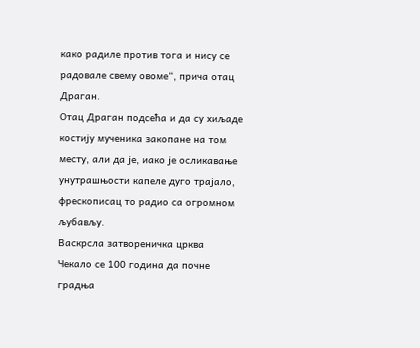како радиле против тога и нису се радовале свему овоме“, прича отац Драган.
Отац Драган подсећа и да су хиљаде костију мученика закопане на том месту, али да је, иако је осликавање унутрашњости капеле дуго трајало, фрескописац то радио са огромном љубављу.
Васкрсла затвореничка црква
Чекало се 100 година да почне градња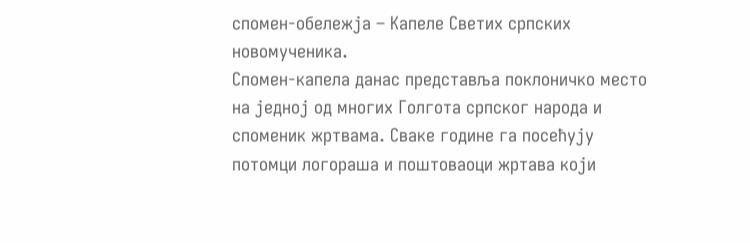спомен-обележја – Капеле Светих српских новомученика.
Спомен-капела данас представља поклоничко место на једној од многих Голгота српског народа и споменик жртвама. Сваке године га посећују потомци логораша и поштоваоци жртава који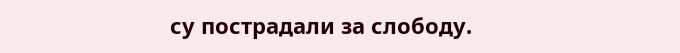су пострадали за слободу.